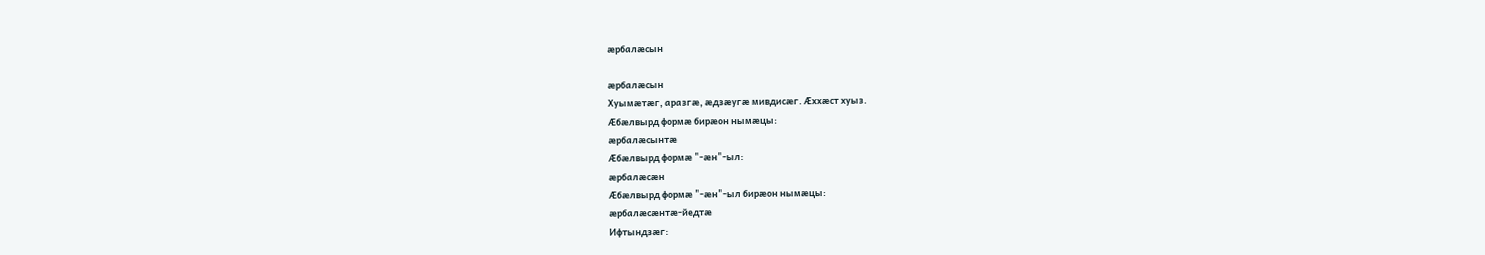æрбалæсын

æрбалæсын
Хуымæтæг, аразгæ, æдзæугæ мивдисæг. Æххæст хуыз.
Æбæлвырд формæ бирæон нымæцы:
æрбалæсынтæ
Æбæлвырд формæ "-æн"-ыл:
æрбалæсæн
Æбæлвырд формæ "-æн"-ыл бирæон нымæцы:
æрбалæсæнтæ-йедтæ
Ифтындзæг: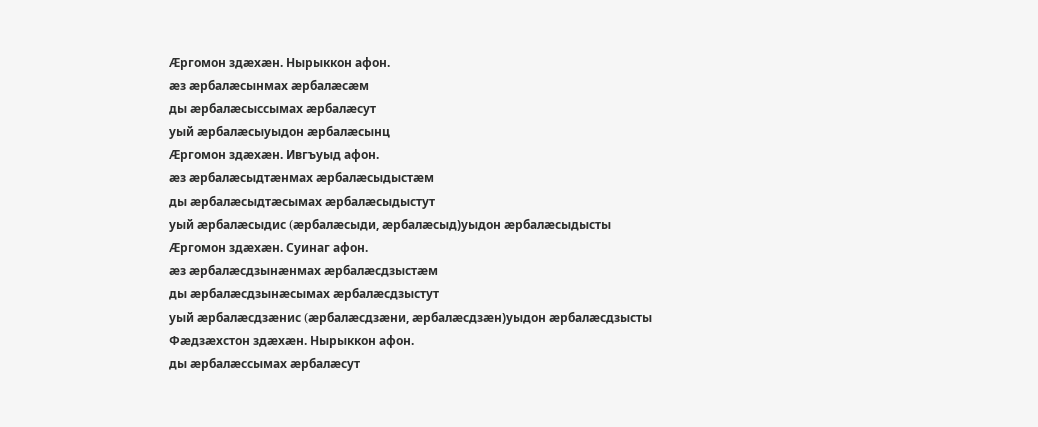Æргомон здæхæн. Нырыккон афон.
æз æрбалæсынмах æрбалæсæм
ды æрбалæсыссымах æрбалæсут
уый æрбалæсыуыдон æрбалæсынц
Æргомон здæхæн. Ивгъуыд афон.
æз æрбалæсыдтæнмах æрбалæсыдыстæм
ды æрбалæсыдтæсымах æрбалæсыдыстут
уый æрбалæсыдис (æрбалæсыди, æрбалæсыд)уыдон æрбалæсыдысты
Æргомон здæхæн. Суинаг афон.
æз æрбалæсдзынæнмах æрбалæсдзыстæм
ды æрбалæсдзынæсымах æрбалæсдзыстут
уый æрбалæсдзæнис (æрбалæсдзæни, æрбалæсдзæн)уыдон æрбалæсдзысты
Фæдзæхстон здæхæн. Нырыккон афон.
ды æрбалæссымах æрбалæсут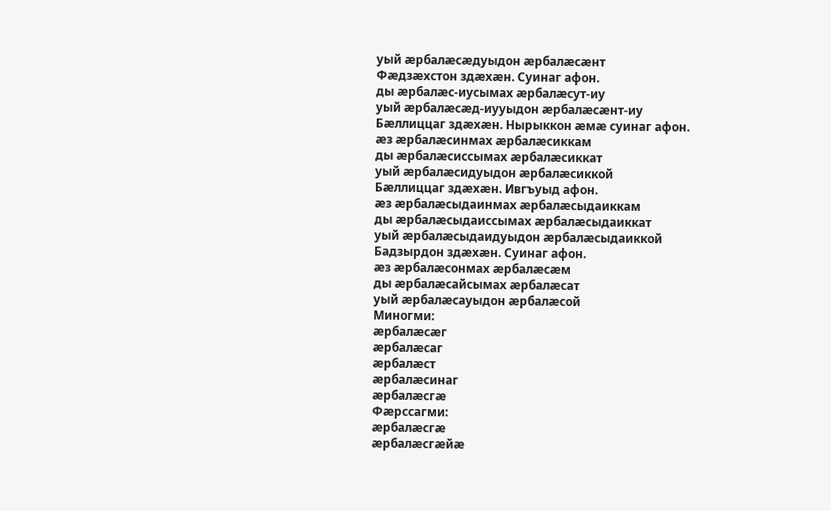уый æрбалæсæдуыдон æрбалæсæнт
Фæдзæхстон здæхæн. Суинаг афон.
ды æрбалæс-иусымах æрбалæсут-иу
уый æрбалæсæд-иууыдон æрбалæсæнт-иу
Бæллиццаг здæхæн. Нырыккон æмæ суинаг афон.
æз æрбалæсинмах æрбалæсиккам
ды æрбалæсиссымах æрбалæсиккат
уый æрбалæсидуыдон æрбалæсиккой
Бæллиццаг здæхæн. Ивгъуыд афон.
æз æрбалæсыдаинмах æрбалæсыдаиккам
ды æрбалæсыдаиссымах æрбалæсыдаиккат
уый æрбалæсыдаидуыдон æрбалæсыдаиккой
Бадзырдон здæхæн. Суинаг афон.
æз æрбалæсонмах æрбалæсæм
ды æрбалæсайсымах æрбалæсат
уый æрбалæсауыдон æрбалæсой
Миногми:
æрбалæсæг
æрбалæсаг
æрбалæст
æрбалæсинаг
æрбалæсгæ
Фæрссагми:
æрбалæсгæ
æрбалæсгæйæ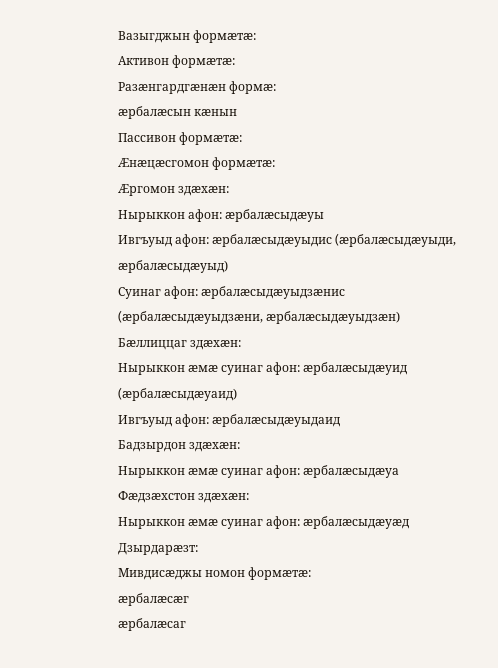Вазыгджын формæтæ:
Активон формæтæ:
Разæнгардгæнæн формæ:
æрбалæсын кæнын
Пассивон формæтæ:
Æнæцæсгомон формæтæ:
Æргомон здæхæн:
Нырыккон афон: æрбалæсыдæуы
Ивгъуыд афон: æрбалæсыдæуыдис (æрбалæсыдæуыди, æрбалæсыдæуыд)
Суинаг афон: æрбалæсыдæуыдзæнис (æрбалæсыдæуыдзæни, æрбалæсыдæуыдзæн)
Бæллиццаг здæхæн:
Нырыккон æмæ суинаг афон: æрбалæсыдæуид (æрбалæсыдæуаид)
Ивгъуыд афон: æрбалæсыдæуыдаид
Бадзырдон здæхæн:
Нырыккон æмæ суинаг афон: æрбалæсыдæуа
Фæдзæхстон здæхæн:
Нырыккон æмæ суинаг афон: æрбалæсыдæуæд
Дзырдарæзт:
Мивдисæджы номон формæтæ:
æрбалæсæг
æрбалæсаг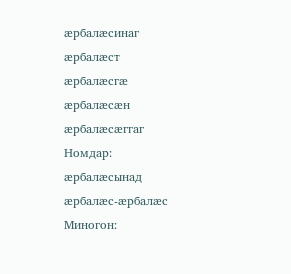æрбалæсинаг
æрбалæст
æрбалæсгæ
æрбалæсæн
æрбалæсæггаг
Номдар:
æрбалæсынад
æрбалæс-æрбалæс
Миногон: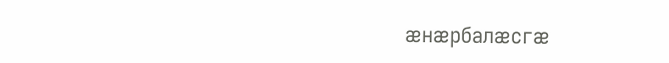æнæрбалæсгæ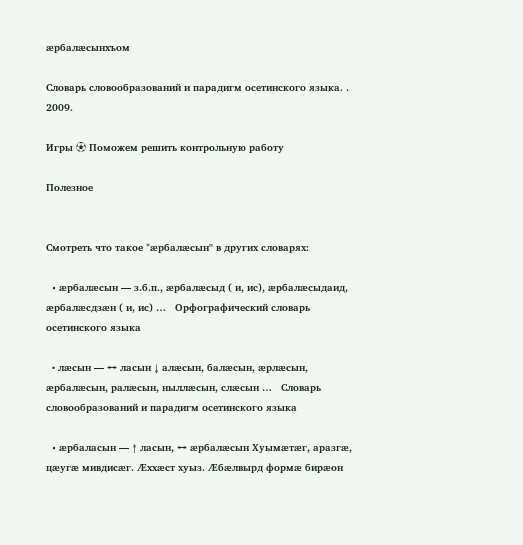æрбалæсынхъом

Словарь словообразований и парадигм осетинского языка. . 2009.

Игры ⚽ Поможем решить контрольную работу

Полезное


Смотреть что такое "æрбалæсын" в других словарях:

  • æрбалæсын — з.б.п., æрбалæсыд ( и, ис), æрбалæсыдаид, æрбалæсдзæн ( и, ис) …   Орфографический словарь осетинского языка

  • лæсын — ↔ ласын ↓ алæсын, балæсын, æрлæсын, æрбалæсын, ралæсын, ныллæсын, слæсын …   Словарь словообразований и парадигм осетинского языка

  • æрбаласын — ↑ ласын, ↔ æрбалæсын Хуымæтæг, аразгæ, цæугæ мивдисæг. Æххæст хуыз. Æбæлвырд формæ бирæон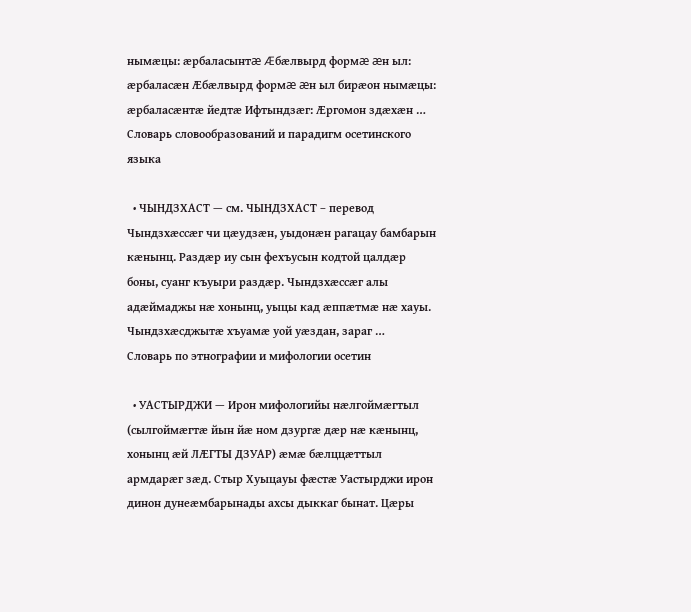нымæцы: æрбаласынтæ Æбæлвырд формæ æн ыл: æрбаласæн Æбæлвырд формæ æн ыл бирæон нымæцы: æрбаласæнтæ йедтæ Ифтындзæг: Æргомон здæхæн …   Словарь словообразований и парадигм осетинского языка

  • ЧЫНДЗХАСТ — см. ЧЫНДЗХАСТ – перевод Чындзхæссæг чи цæудзæн, уыдонæн рагацау бамбарын кæнынц. Раздæр иу сын фехъусын кодтой цалдæр боны, суанг къуыри раздæр. Чындзхæссæг алы адæймаджы нæ хонынц, уыцы кад æппæтмæ нæ хауы. Чындзхæсджытæ хъуамæ уой уæздан, зараг …   Словарь по этнографии и мифологии осетин

  • УАСТЫРДЖИ — Ирон мифологийы нæлгоймæгтыл (сылгоймæгтæ йын йæ ном дзургæ дæр нæ кæнынц, хонынц æй ЛÆГТЫ ДЗУАР) æмæ бæлццæттыл армдарæг зæд. Стыр Хуыцауы фæстæ Уастырджи ирон динон дунеæмбарынады ахсы дыккаг бынат. Цæры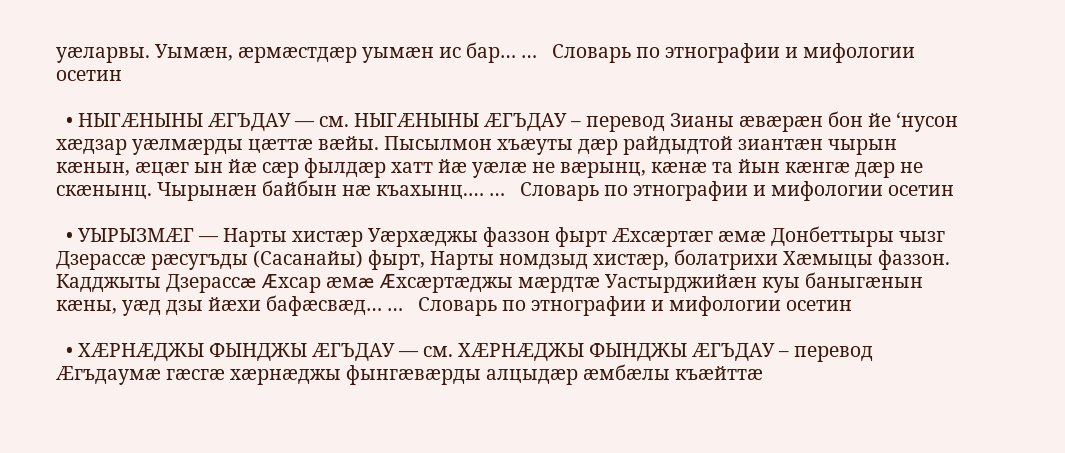уæларвы. Уымæн, æрмæстдæр уымæн ис бар… …   Словарь по этнографии и мифологии осетин

  • НЫГÆНЫНЫ ÆГЪДАУ — см. НЫГÆНЫНЫ ÆГЪДАУ – перевод Зианы æвæрæн бон йе ‘нусон хæдзар уæлмæрды цæттæ вæйы. Пысылмон хъæуты дæр райдыдтой зиантæн чырын кæнын, æцæг ын йæ сæр фылдæр хатт йæ уæлæ не вæрынц, кæнæ та йын кæнгæ дæр не скæнынц. Чырынæн байбын нæ къахынц.… …   Словарь по этнографии и мифологии осетин

  • УЫРЫЗМÆГ — Нарты хистæр Уæрхæджы фаззон фырт Æхсæртæг æмæ Донбеттыры чызг Дзерассæ рæсугъды (Сасанайы) фырт, Нарты номдзыд хистæр, болатрихи Хæмыцы фаззон. Кадджыты Дзерассæ Æхсар æмæ Æхсæртæджы мæрдтæ Уастырджийæн куы баныгæнын кæны, уæд дзы йæхи бафæсвæд… …   Словарь по этнографии и мифологии осетин

  • ХÆРНÆДЖЫ ФЫНДЖЫ ÆГЪДАУ — см. ХÆРНÆДЖЫ ФЫНДЖЫ ÆГЪДАУ – перевод Æгъдаумæ гæсгæ хæрнæджы фынгæвæрды алцыдæр æмбæлы къæйттæ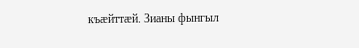къæйттæй. Зианы фынгыл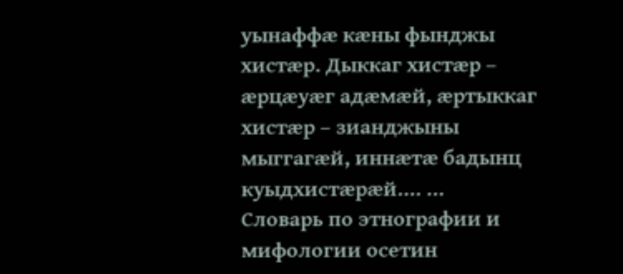уынаффæ кæны фынджы хистæр. Дыккаг хистæр – æрцæуæг адæмæй, æртыккаг хистæр – зианджыны мыггагæй, иннæтæ бадынц куыдхистæрæй.… …   Словарь по этнографии и мифологии осетин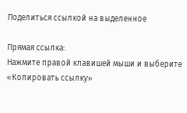Поделиться ссылкой на выделенное

Прямая ссылка:
Нажмите правой клавишей мыши и выберите «Копировать ссылку»